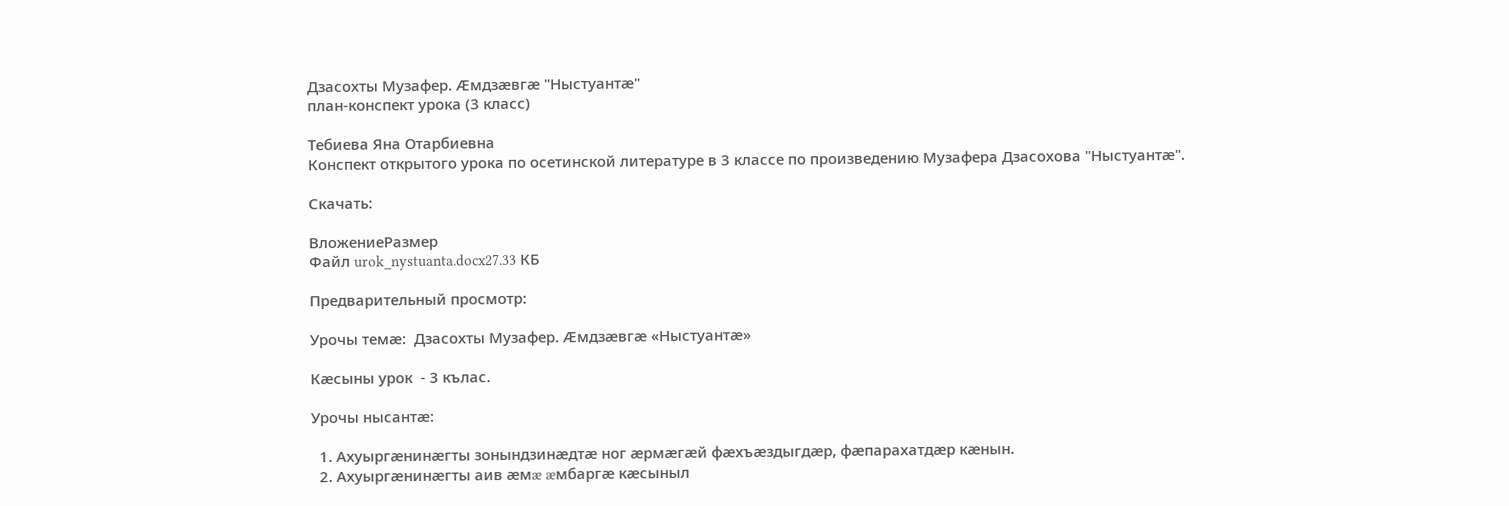Дзасохты Музафер. Æмдзæвгæ "Ныстуантæ"
план-конспект урока (3 класс)

Тебиева Яна Отарбиевна
Конспект открытого урока по осетинской литературе в 3 классе по произведению Музафера Дзасохова "Ныстуантæ".

Скачать:

ВложениеРазмер
Файл urok_nystuanta.docx27.33 КБ

Предварительный просмотр:

Урочы темæ:  Дзасохты Музафер. Ӕмдзæвгæ «Ныстуантæ»

Кæсыны урок  - 3 кълас.

Урочы нысантæ:

  1. Ахуыргæнинæгты зонындзинæдтæ ног æрмæгæй фæхъæздыгдæр, фæпарахатдæр кæнын.
  2. Ахуыргæнинæгты аив æмæ æмбаргæ кæсыныл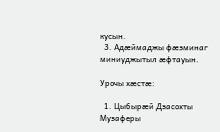кусын.
  3. Адæймаджы фæзминаг миниуджытыл æфтауын.

Урочы хæстæ:

  1. Цыбырæй Дзасохты Музаферы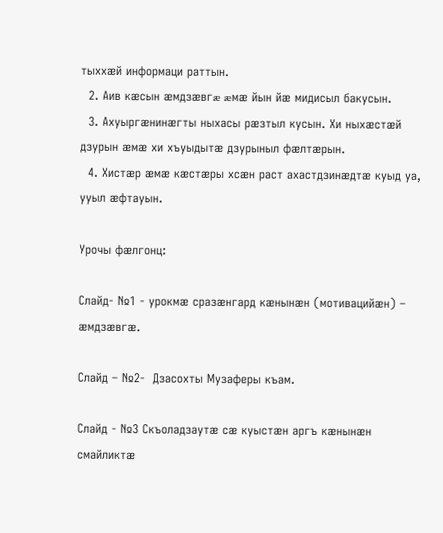тыххæй информаци раттын.
  2. Аив кæсын æмдзæвгæ æмæ йын йæ мидисыл бакусын.
  3. Ахуыргæнинæгты ныхасы рæзтыл кусын. Хи ныхæстæй дзурын æмæ хи хъуыдытæ дзурыныл фæлтæрын.
  4. Хистæр æмæ кæстæры хсæн раст ахастдзинæдтæ куыд уа, ууыл æфтауын.

Урочы фæлгонц:

Слайд- №1 - урокмæ сразæнгард кæнынæн (мотивацийæн) – æмдзæвгæ.

Слайд – №2-  Дзасохты Музаферы къам.

Слайд - №3 Скъоладзаутæ сæ куыстæн аргъ кæнынæн смайликтæ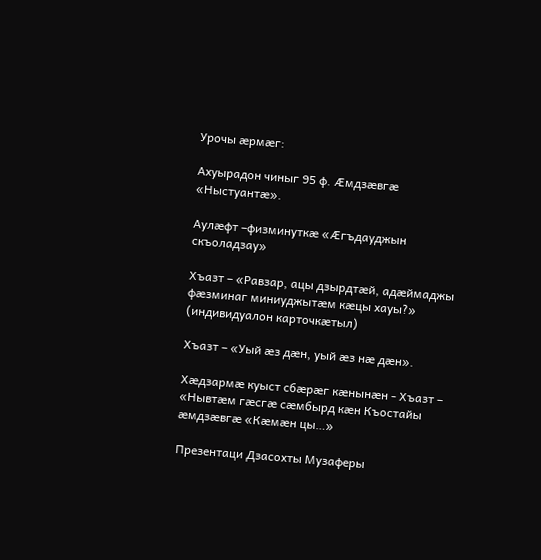Урочы æрмæг:

Ахуырадон чиныг 95 ф. Ӕмдзæвгæ «Ныстуантæ».

Аулæфт –физминуткæ «Ӕгъдауджын скъоладзау»

Хъазт – «Равзар, ацы дзырдтæй, адæймаджы фæзминаг миниуджытæм кæцы хауы?» (индивидуалон карточкæтыл)

Хъазт – «Уый æз дæн, уый æз нæ дæн».

Хæдзармæ куыст сбæрæг кæнынæн - Хъазт – «Нывтæм гæсгæ сæмбырд кæн Къостайы æмдзæвгæ «Кæмæн цы…»

Презентаци Дзасохты Музаферы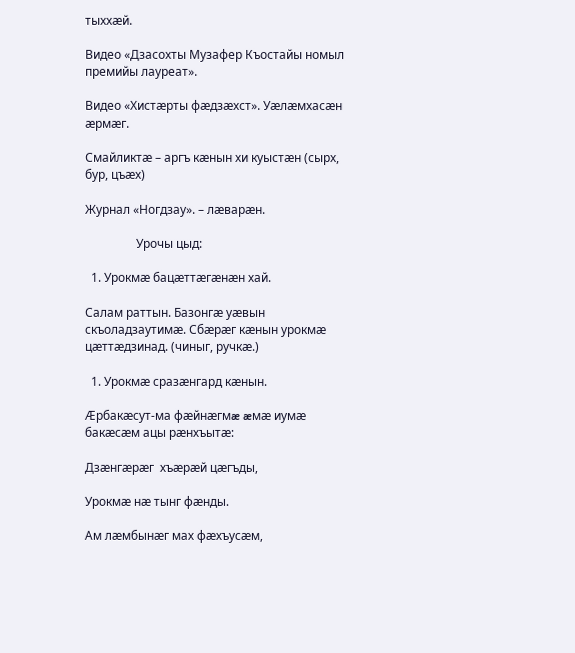тыххæй.

Видео «Дзасохты Музафер Къостайы номыл премийы лауреат».

Видео «Хистæрты фæдзæхст». Уæлæмхасæн æрмæг.

Смайликтæ – аргъ кæнын хи куыстæн (сырх, бур, цъæх)

Журнал «Ногдзау». – лæварæн.

                 Урочы цыд:

  1. Урокмæ бацæттæгæнæн хай.

Салам раттын. Базонгæ уæвын скъоладзаутимæ. Сбæрæг кæнын урокмæ цæттæдзинад. (чиныг, ручкæ.)

  1. Урокмæ сразæнгард кæнын.

Æрбакæсут-ма фæйнæгмæ æмæ иумæ бакæсæм ацы рæнхъытæ:

Дзæнгæрæг  хъæрæй цæгъды,

Урокмæ нæ тынг фæнды.

Ам лæмбынæг мах фæхъусæм,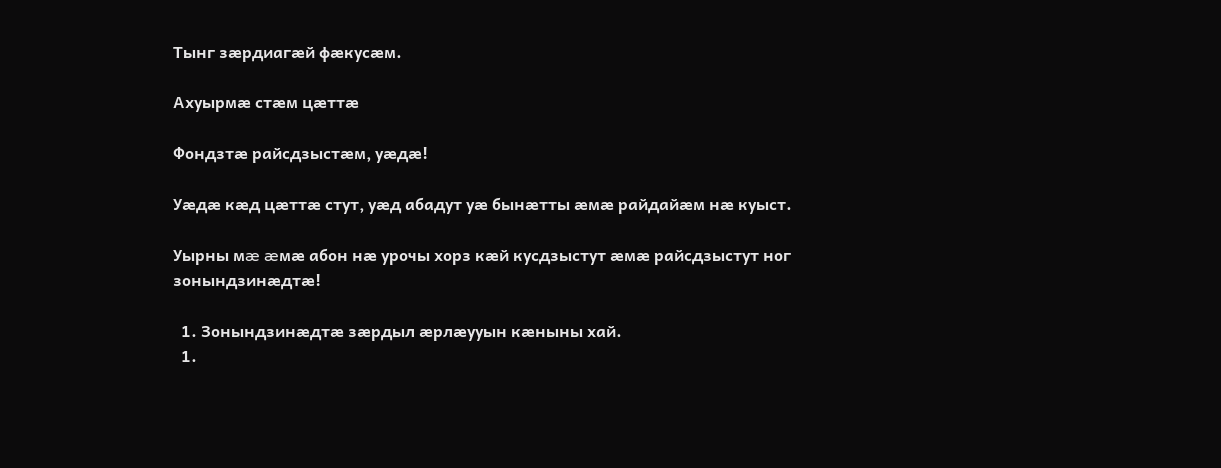Тынг зæрдиагæй фæкусæм.

Ахуырмæ стæм цæттæ

Фондзтæ райсдзыстæм, уæдæ!

Уæдæ кæд цæттæ стут, уæд абадут уæ бынæтты æмæ райдайæм нæ куыст.

Уырны мæ æмæ абон нæ урочы хорз кæй кусдзыстут æмæ райсдзыстут ног зонындзинæдтæ!

  1. Зонындзинæдтæ зæрдыл æрлæууын кæныны хай.
  1.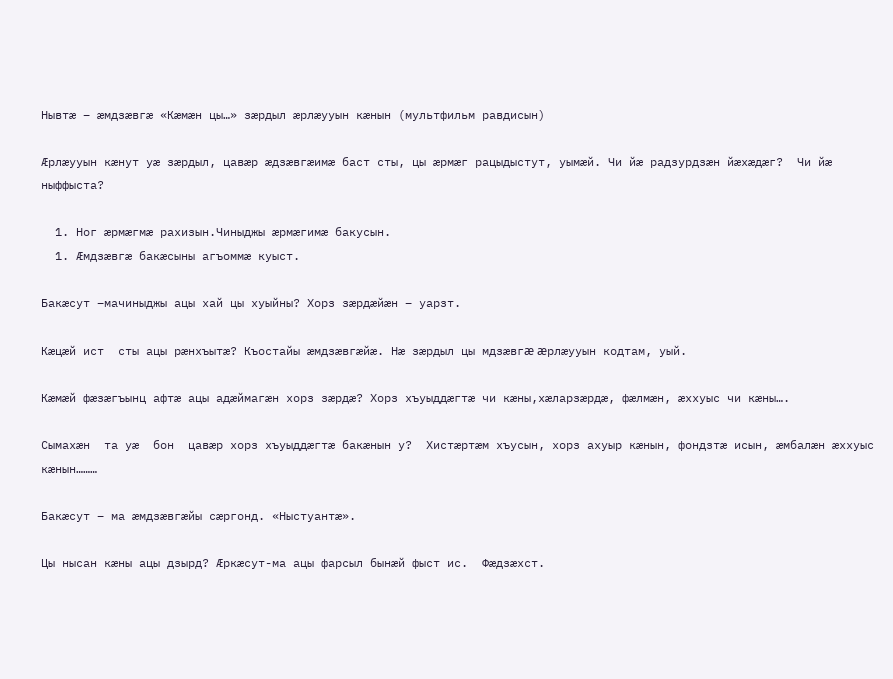Нывтæ – æмдзæвгæ «Кæмæн цы…» зæрдыл æрлæууын кæнын (мультфильм равдисын)

Æрлæууын кæнут уæ зæрдыл, цавæр æдзæвгæимæ баст сты, цы æрмæг рацыдыстут, уымæй. Чи йæ радзурдзæн йæхæдæг?  Чи йæ ныффыста?

  1. Ног æрмæгмæ рахизын.Чиныджы æрмæгимæ бакусын.
  1. Ӕмдзæвгæ бакæсыны агъоммæ куыст.

Бакæсут –мачиныджы ацы хай цы хуыйны? Хорз зæрдæйæн – уарзт.

Кæцæй ист  сты ацы рæнхъытæ? Къостайы æмдзæвгæйæ. Нæ зæрдыл цы мдзæвгæ æрлæууын кодтам, уый.

Кæмæй фæзæгъынц афтæ ацы адæймагæн хорз зæрдæ? Хорз хъуыддæгтæ чи кæны,хæларзæрдæ, фæлмæн, æххуыс чи кæны….

Сымахæн  та уæ  бон  цавæр хорз хъуыддæгтæ бакæнын у?  Хистæртæм хъусын, хорз ахуыр кæнын, фондзтæ исын, æмбалæн æххуыс кæнын………

Бакæсут – ма æмдзæвгæйы сæргонд. «Ныстуантæ».

Цы нысан кæны ацы дзырд? Ӕркæсут-ма ацы фарсыл бынæй фыст ис.  Фæдзæхст.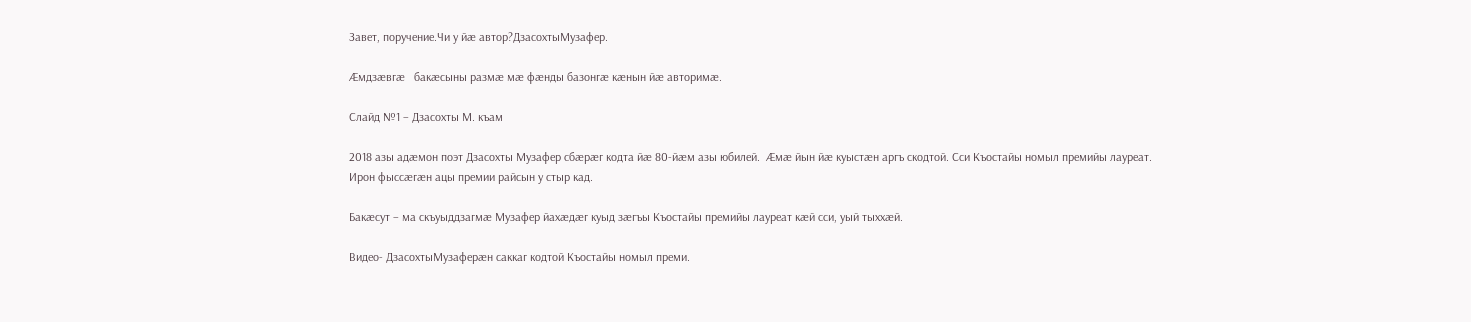Завет, поручение.Чи у йæ автор?ДзасохтыМузафер.

Ӕмдзæвгæ   бакæсыны размæ мæ фæнды базонгæ кæнын йæ авторимæ.

Слайд №1 – Дзасохты М. къам

2018 азы адæмон поэт Дзасохты Музафер сбæрæг кодта йæ 80-йæм азы юбилей.  Æмæ йын йæ куыстæн аргъ скодтой. Сси Къостайы номыл премийы лауреат.  Ирон фыссæгæн ацы премии райсын у стыр кад.

Бакæсут – ма скъуыддзагмæ Музафер йахæдæг куыд зæгъы Къостайы премийы лауреат кæй сси, уый тыххæй.

Видео- ДзасохтыМузаферæн саккаг кодтой Къостайы номыл преми.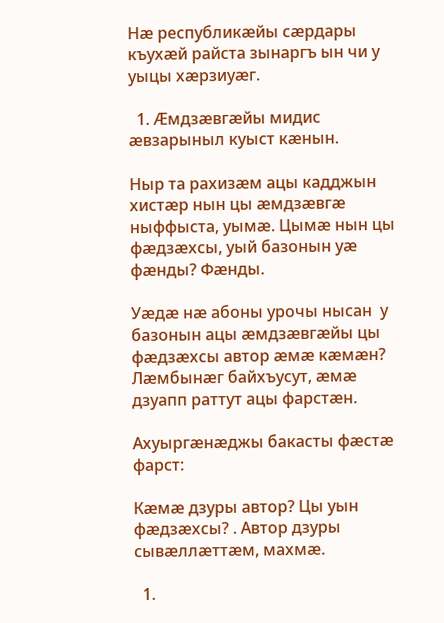Нæ республикæйы сæрдары къухæй райста зынаргъ ын чи у уыцы хæрзиуæг.

  1. Ӕмдзæвгæйы мидис æвзарыныл куыст кæнын.

Ныр та рахизæм ацы кадджын хистæр нын цы æмдзæвгæ ныффыста, уымæ. Цымæ нын цы фæдзæхсы, уый базонын уæ фæнды? Фæнды.

Уæдæ нæ абоны урочы нысан  у базонын ацы æмдзæвгæйы цы фæдзæхсы автор æмæ кæмæн? Лæмбынæг байхъусут, æмæ дзуапп раттут ацы фарстæн.

Ахуыргæнæджы бакасты фæстæ фарст:

Кæмæ дзуры автор? Цы yын фæдзæхсы? . Автор дзуры сывæллæттæм, махмæ.

  1.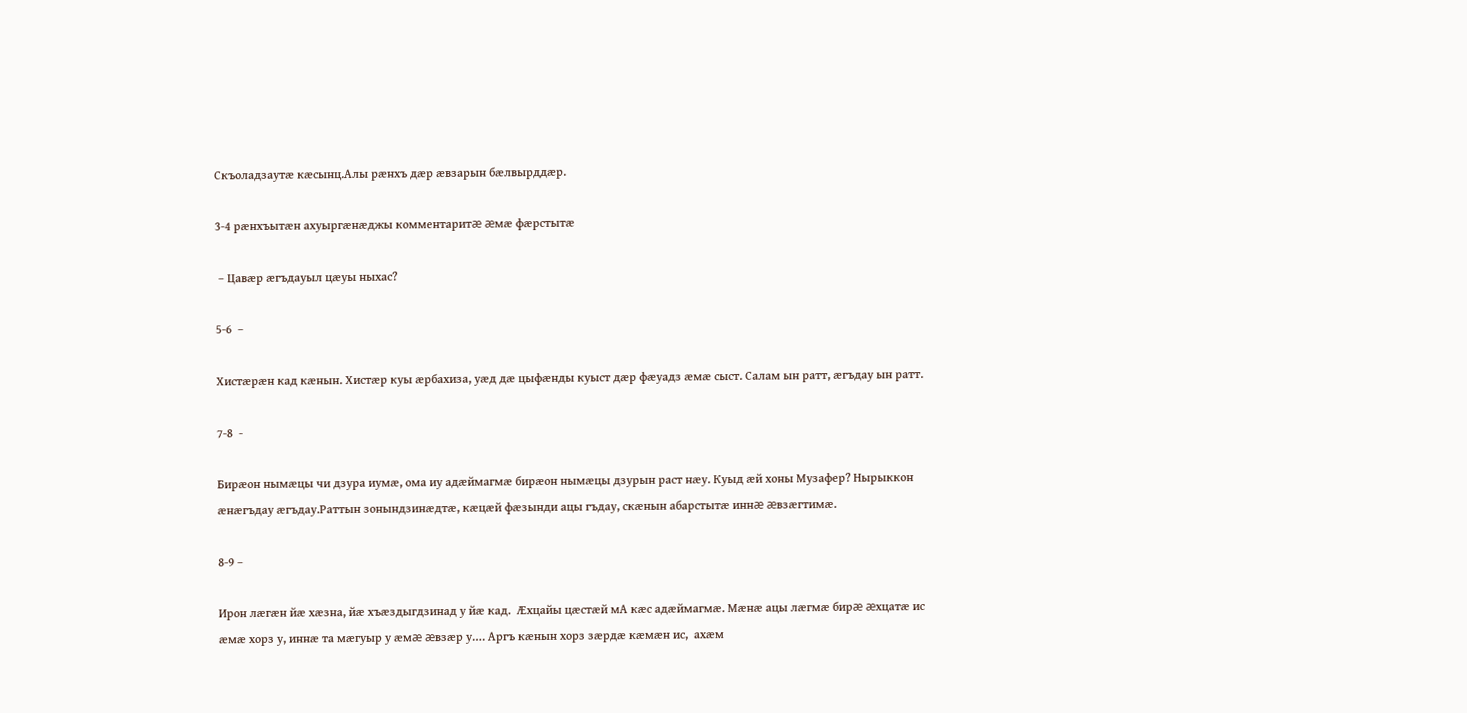Скъоладзаутæ кæсынц.Алы рæнхъ дæр æвзарын бæлвырддæр.

3-4 рæнхъытæн ахуыргæнæджы комментаритæ æмæ фæрстытæ

 – Цавæр æгъдауыл цæуы ныхас?

5-6  –

Хистæрæн кад кæнын. Хистæр куы æрбахиза, уæд дæ цыфæнды куыст дæр фæуадз æмæ сыст. Салам ын ратт, æгъдау ын ратт.

7-8  -

Бирæон нымæцы чи дзура иумæ, ома иу адæймагмæ бирæон нымæцы дзурын раст нæу. Куыд æй хоны Музафер? Нырыккон æнæгъдау æгъдау.Раттын зонындзинæдтæ, кæцæй фæзынди ацы гъдау, скæнын абарстытæ иннæ æвзæгтимæ.

8-9 –

Ирон лæгæн йæ хæзна, йæ хъæздыгдзинад у йæ кад.  Æхцайы цæстæй мА кæс адæймагмæ. Мæнæ ацы лæгмæ бирæ æхцатæ ис æмæ хорз у, иннæ та мæгуыр у æмæ æвзæр у…. Аргъ кæнын хорз зæрдæ кæмæн ис,  ахæм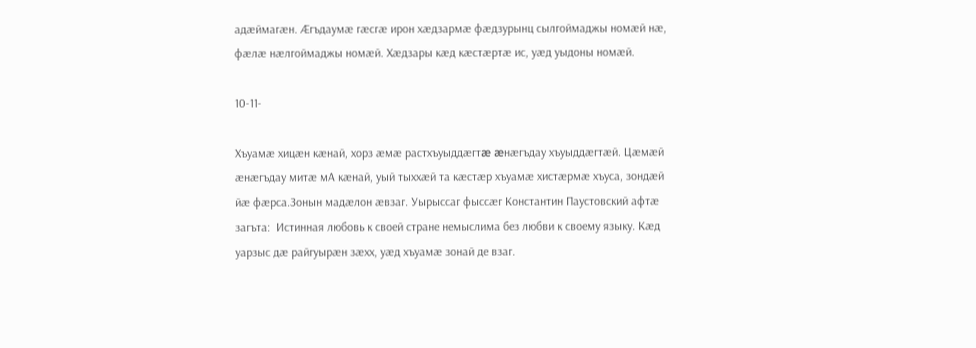адæймагæн. Ӕгъдаумæ гæсгæ ирон хæдзармæ фæдзурынц сылгоймаджы номæй нæ, фæлæ нæлгоймаджы номæй. Хæдзары кæд кæстæртæ ис, уæд уыдоны номæй.

10-11-

Хъуамæ хицæн кæнай, хорз æмæ растхъуыддæгтæ æнæгъдау хъуыддæгтæй. Цæмæй æнæгъдау митæ мА кæнай, уый тыххæй та кæстæр хъуамæ хистæрмæ хъуса, зондæй йæ фæрса.Зонын мадæлон æвзаг. Уырыссаг фыссæг Константин Паустовский афтæ загъта:  Истинная любовь к своей стране немыслима без любви к своему языку. Кæд уарзыс дæ райгуырæн зæхх, уæд хъуамæ зонай де взаг.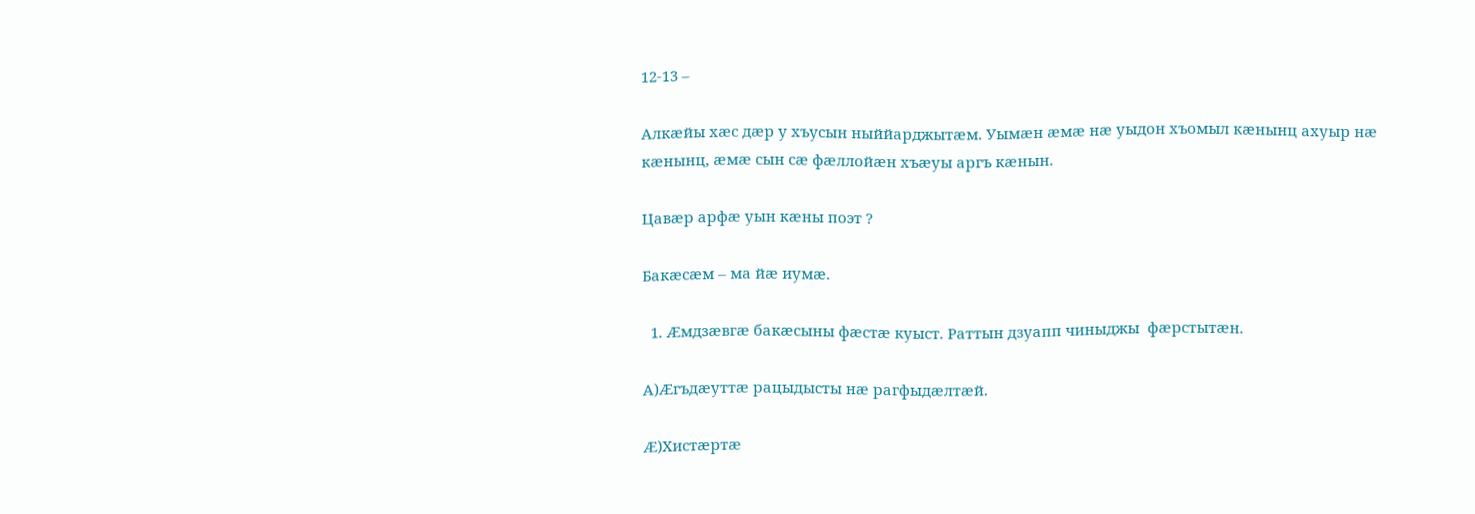12-13 –

Алкæйы хæс дæр у хъусын ныййарджытæм. Уымæн æмæ нæ уыдон хъомыл кæнынц ахуыр нæ кæнынц, æмæ сын сæ фæллойæн хъæуы аргъ кæнын.

Цавæр арфæ уын кæны поэт ?

Бакæсæм – ма йæ иумæ.

  1. Ӕмдзæвгæ бакæсыны фæстæ куыст. Раттын дзуапп чиныджы  фæрстытæн.

А)Æгъдæуттæ рацыдысты нæ рагфыдæлтæй.

Ӕ)Хистæртæ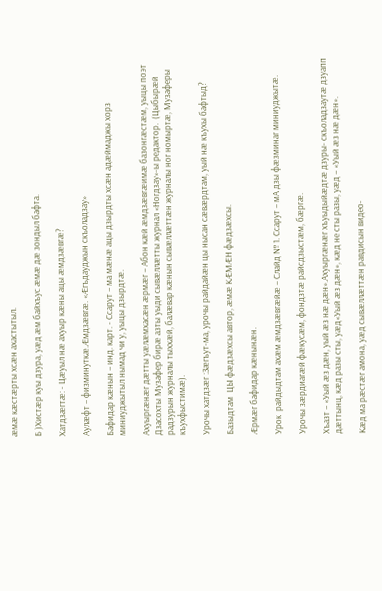æмæ кæстæрты хсæн ахастытыл.

Б )Хистæр куы дзура, уæд æм байхъус æмæ дæ зондыл бафта.

Хатдзæгтæ: - Цæуыл нæ ахуыр кæны ацы æмдзæвгæ?

Аулæфт – физминуткæ.Ӕмдзæвгæ. «Ӕгъдауджын скъоладзау»

Бафидар кæнын – инд. карт. - Ссарут – ма мæнæ ацы дзырдты хсæн адæймаджы хорз миниуджытыл нымад чи у, уыцы дзырдтæ.

Ахуыргæнæг дæтты уæлæмхасæн æрмæг – Абон кæй æмдзæвгæимæ базонгæстæм, уыцы поэт Дзасохты Музафер бирæ азты уыди сывæллæтты журнал «Ногдзау»-ы редактор.  (Цыбырæй радзурын журналы тыххæй, балæвар кæнын сывæллæттæн журналы ног номыртæ, Музаферы къухфыстимæ).

Урочы хатдзæг :Зæгъут-ма, урочы райдайæн цы нысан сæвæрдтам, уый нæ къухы бафтыд?

Базыдтам  ЦЫ фæдзæхсы автор, æмæ КӔМӔН фæдзæхсы.

Æрмæг бафидар кæнынæн.

Урок  райдыдтам ахæм æмдзæвгæйæ – Слайд № 1. Ссарут – мА дзы фæзминаг миниуджытæ.

Урочы зæрдиагæй фæкусæм, фондзтæ райсдзыстæм, бæргæ.

Хъазт – «Уый æз дæн, уый æз нæ дæн».Ахуыргæнæг хъуыдыйæдтæ дзуры- скъоладзаутæ дзуапп дæттынц, кæд разы сты, уæд«Уый æз дæн», кæд не сты разы, уæд – «Уый æз нæ дæн».

Кæд ма рæстæг амона, уæд сывæллæттæн равдисын видео-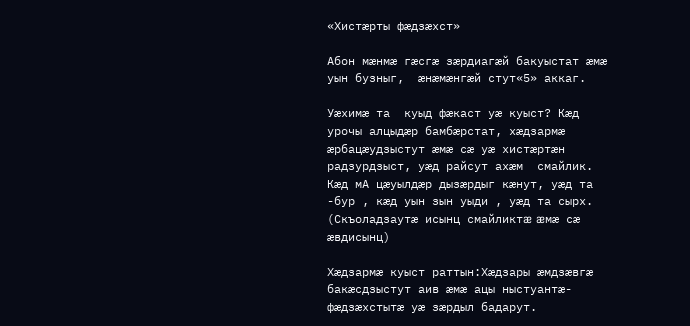«Хистæрты фæдзæхст»

Абон мæнмæ гæсгæ зæрдиагæй бакуыстат æмæ уын бузныг,  æнæмæнгæй стут«5» аккаг.

Уæхимæ та  куыд фæкаст уæ куыст? Кæд урочы алцыдæр бамбæрстат, хæдзармæ æрбацæудзыстут æмæ сæ уæ хистæртæн радзурдзыст, уæд райсут ахæм  смайлик. Кæд мА цæуылдæр дызæрдыг кæнут, уæд та -бур , кæд уын зын уыди , уæд та сырх. (Скъоладзаутæ исынц смайликтæ æмæ сæ æвдисынц)

Хæдзармæ куыст раттын:Хæдзары æмдзæвгæ бакæсдзыстут аив æмæ ацы ныстуантæ-фæдзæхстытæ уæ зæрдыл бадарут.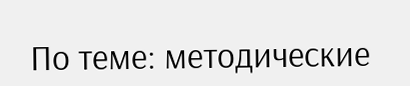По теме: методические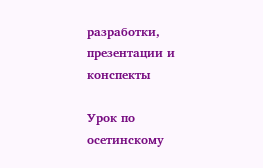разработки, презентации и конспекты

Урок по осетинскому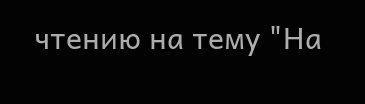чтению на тему "На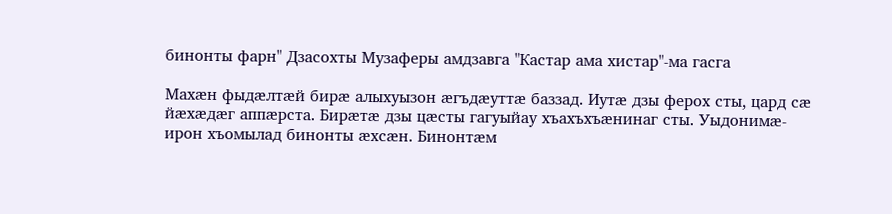бинонты фарн" Дзасохты Музаферы амдзавга "Кастар ама хистар"-ма гасга

Махӕн фыдӕлтӕй бирӕ алыхуызон ӕгъдӕуттӕ баззад. Иутӕ дзы ферох сты, цард сӕ йӕхӕдӕг аппӕрста. Бирӕтӕ дзы цӕсты гагуыйау хъахъхъӕнинаг сты. Уыдонимӕ- ирон хъомылад бинонты ӕхсӕн. Бинонтӕм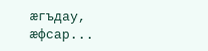ӕгъдау, ӕфсар...